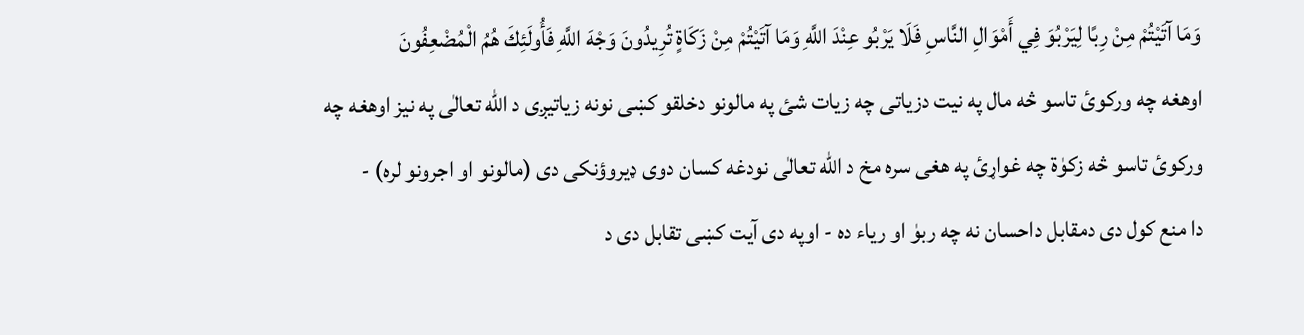وَمَا آتَيْتُمْ مِنْ رِبًا لِيَرْبُوَ فِي أَمْوَالِ النَّاسِ فَلَا يَرْبُو عِنْدَ اللَّهِ وَمَا آتَيْتُمْ مِنْ زَكَاةٍ تُرِيدُونَ وَجْهَ اللَّهِ فَأُولَئِكَ هُمُ الْمُضْعِفُونَ
اوهغه چه ورکوئ تاسو څه مال په نیت دزیاتی چه زیات شئ په مالونو دخلقو کښی نونه زیاتیږی د اللّه تعالٰی په نیز اوهغه چه ورکوئ تاسو څه زکوٰة چه غواړئ په هغی سره مخ د اللّه تعالٰی نودغه کسان دوی ډیروؤنکی دی (مالونو او اجرونو لره) -
دا منع کول دی دمقابل داحسان نه چه ربوٰ او ریاء ده - اوپه دی آیت کښی تقابل دی د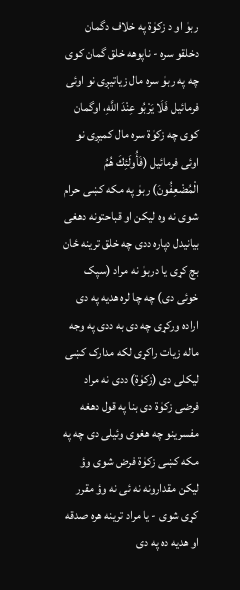ربوٰ او د زکوٰة په خلاف دگمان دخلقو سره - ناپوهه خلق گمان کوی چه په ربوٰ سره مال زیاتیږی نو اوئی فرمائیل فَلَا يَرْبُو عِنْدَ اللَّهِ، اوگمان کوی چه زکوٰة سره مال کمیږی نو اوئی فرمائیل (فَأُولَئِكَ هُمُ الْمُضْعِفُونَ) ربوٰ په مکه کښی حرام شوی نه وه لیکن او قباحتونه دهغی بیانیدل دپاره ددی چه خلق ترینه ځان بچ کړی یا دربوٰ نه مراد (سپک خوئی دی) چه چا لره هدیه په دی اراده ورکړی چه دی به ددی په وجه ماله زیات راکړی لکه مدارک کښی لیکلی دی (زکوٰة) ددی نه مراد فرضی زکوٰة دی بنا په قول دهغه مفسرینو چه هغوی وئیلی دی چه په مکه کښی زکوٰة فرض شوی وؤ لیکن مقدارونه نه ئی نه وؤ مقرر کړی شوی - یا مراد ترینه هره صدقه او هدیه ده په دی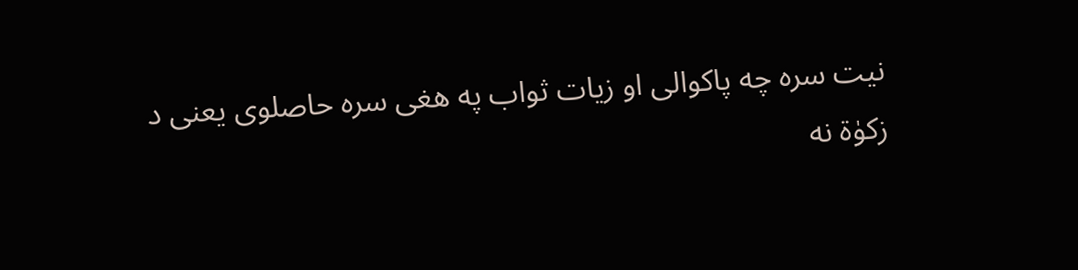نیت سره چه پاکوالی او زیات ثواب په هغی سره حاصلوی یعنی د زکوٰة نه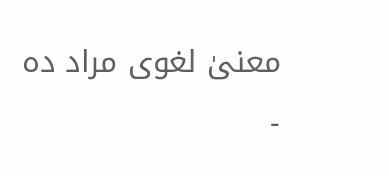معنیٰ لغوی مراد ده -